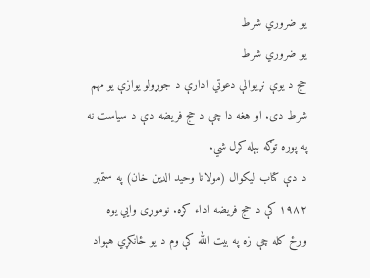یو ضروري شرط
یو ضروري شرط
حج د یوې نړیوالې دعوتي ادارې د جوړولو یوازې یو مهم شرط دی. او هغه دا چې د حج فریضه دې د سیاست نه په پوره توګه بېله کړل شي.
د دې کتاب لیکوال (مولانا وحید الدین خان) په ستمبر ۱۹۸۲ کې د حج فریضه اداء کړه. نوموړی وايي یوه ورځ کله چې زه په بیت الله کې وم د یو ځانکړي هېواد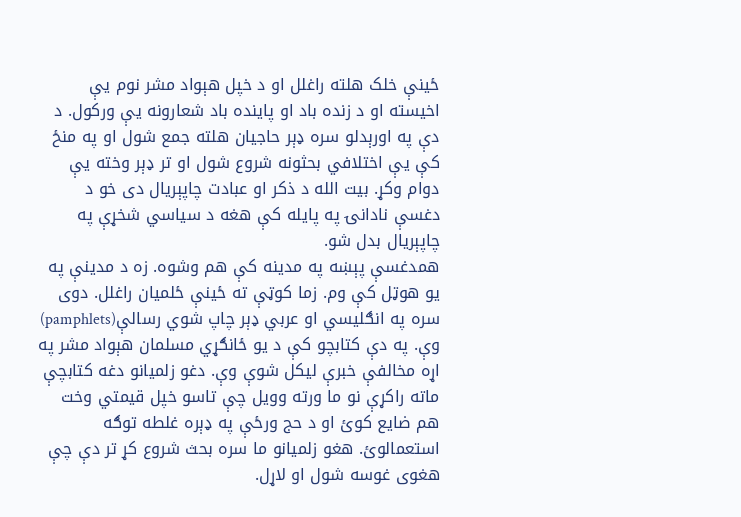ځینې خلک هلته راغلل او د خپل هېواد مشر نوم یې اخیسته او د زنده باد او پاینده باد شعارونه یې ورکول. د دې په اورېدلو سره ډېر حاجیان هلته جمع شول او په منځ کې یې اختلافي بحثونه شروع شول او تر ډېر وخته یې دوام وکړ. بیت الله د ذکر او عبادت چاپېریال دی خو د دغسې نادانۍ په پایله کې هغه د سیاسي شخړې په چاپېریال بدل شو.
همدغسې پېښه په مدینه کې هم وشوه. زه د مدینې په یو هوټل کې وم. زما کوټې ته ځینې ځلمیان راغلل. دوی سره په انګلیسي او عربي ډېر چاپ شوي رسالې(pamphlets) وې. په دې کتابچو کې د یو ځانګړي مسلمان هېواد مشر په اړه مخالفې خبرې لیکل شوې وې. دغو زلمیانو دغه کتابچې ماته راکړې نو ما ورته وویل چې تاسو خپل قیمتي وخت هم ضایع کوئ او د حج ورځې په ډېره غلطه توګه استعمالوئ. هغو زلمیانو ما سره بحث شروع کړ تر دې چې هغوی غوسه شول او لاړل.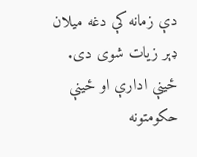دې زمانه کې دغه میلان ډېر زیات شوی دی. ځینې ادارې او ځینې حکومتونه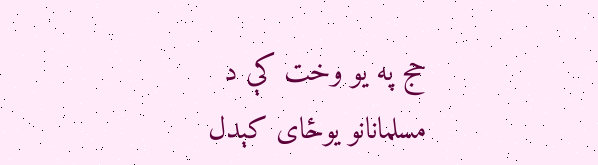حج په یو وخت کې د مسلمانانو یوځای کېدل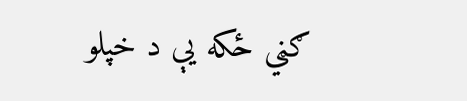ګڼي ځکه یې د خپلو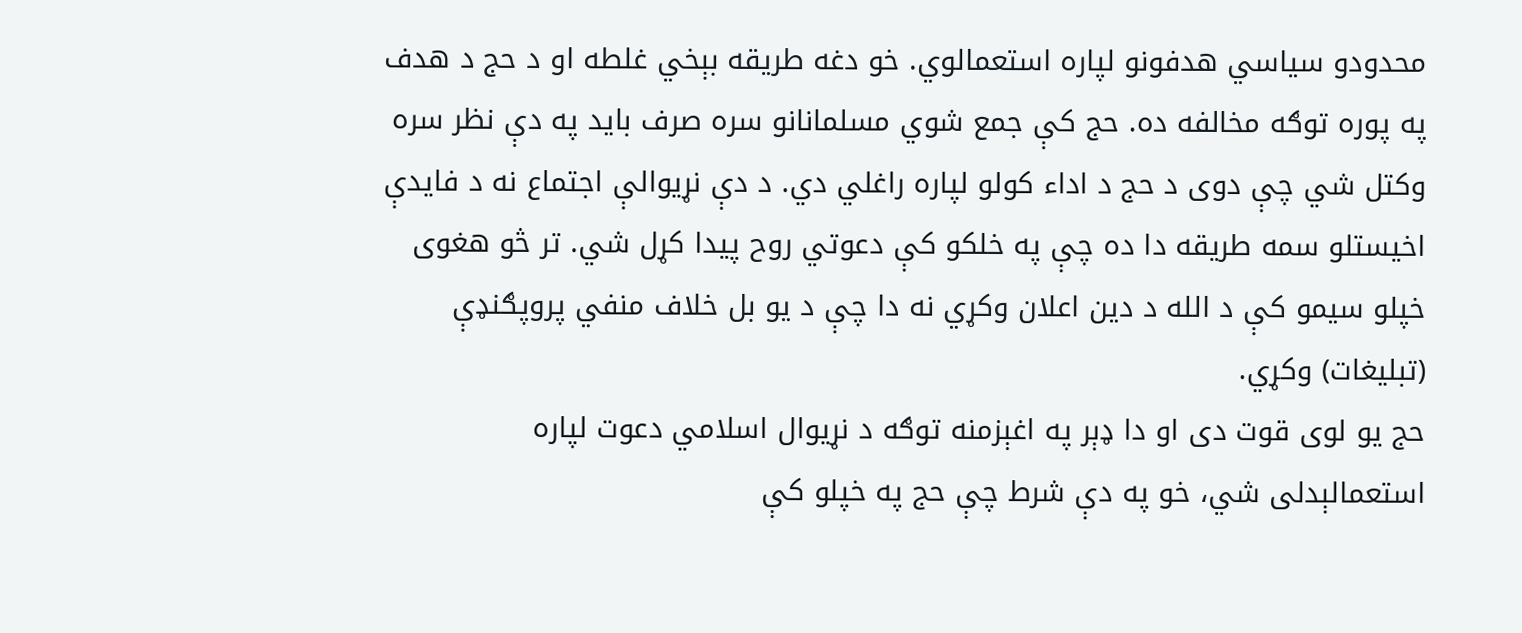محدودو سیاسي هدفونو لپاره استعمالوي. خو دغه طریقه بېخي غلطه او د حج د هدف په پوره توګه مخالفه ده. حج کې جمع شوي مسلمانانو سره صرف باید په دې نظر سره وکتل شي چې دوی د حج د اداء کولو لپاره راغلي دي. د دې نړیوالې اجتماع نه د فایدې اخیستلو سمه طریقه دا ده چې په خلکو کې دعوتي روح پیدا کړل شي. تر څو هغوی خپلو سیمو کې د الله د دین اعلان وکړي نه دا چې د یو بل خلاف منفي پروپګنډې (تبلیغات) وکړي.
حج یو لوی قوت دی او دا ډېر په اغېزمنه توګه د نړیوال اسلامي دعوت لپاره استعمالېدلی شي، خو په دې شرط چې حج په خپلو کې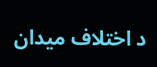د اختلاف میدان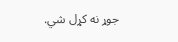جوړ نه کړل شي.